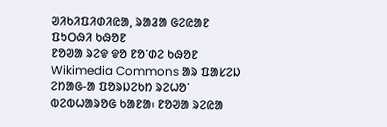ᱣᱤᱠᱤᱯᱤᱰᱤᱭᱟ, ᱨᱟᱲᱟ ᱜᱮᱭᱟᱱ ᱯᱩᱛᱷᱤ ᱠᱷᱚᱱ
ᱱᱚᱣᱟ ᱨᱮᱫ ᱫᱚ ᱱᱚᱸᱰᱮ ᱠᱷᱚᱱ Wikimedia Commons ᱟᱨ ᱯᱟᱥᱮᱡ ᱮᱴᱟᱜ-ᱟ ᱯᱚᱨᱡᱮᱠᱴ ᱨᱮᱦᱚᱸ ᱵᱮᱵᱦᱟᱨᱚᱜ ᱠᱟᱱᱟ᱾ ᱱᱚᱣᱟ ᱨᱮᱭᱟ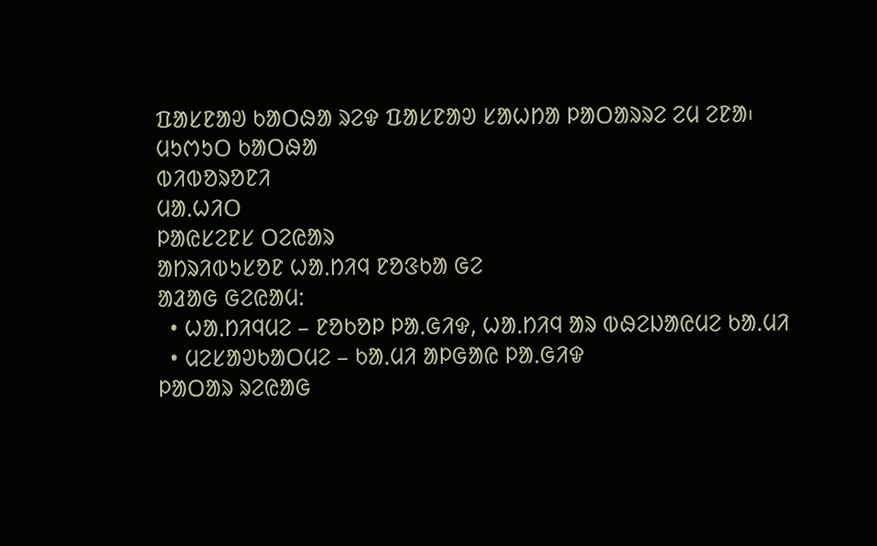ᱯᱟᱥᱱᱟᱣ ᱠᱟᱛᱷᱟ ᱨᱮᱫ ᱯᱟᱥᱱᱟᱣ ᱥᱟᱦᱴᱟ ᱞᱟᱛᱟᱨᱨᱮ ᱮᱢ ᱮᱱᱟ᱾
ᱢᱩᱬᱩᱛ ᱠᱟᱛᱷᱟ
ᱵᱤᱵᱚᱨᱚᱱᱤ
ᱢᱟᱹᱦᱤᱛ
ᱞᱟᱭᱥᱮᱱᱥ ᱛᱮᱭᱟᱨ
ᱟᱴᱨᱤᱵᱩᱥᱚᱱ ᱦᱟᱹᱴᱤᱧ ᱱᱚᱝᱠᱟ ᱜᱮ
ᱟᱲᱟᱜ ᱜᱮᱭᱟᱢ:
  • ᱦᱟᱹᱴᱤᱧᱢᱮ – ᱱᱚᱠᱚᱞ ᱞᱟᱹᱜᱤᱫ, ᱦᱟᱹᱴᱤᱧ ᱟᱨ ᱵᱷᱮᱡᱟᱭᱢᱮ ᱠᱟᱹᱢᱤ
  • ᱢᱮᱥᱟᱣᱠᱟᱛᱢᱮ – ᱠᱟᱹᱢᱤ ᱟᱞᱜᱟᱭ ᱞᱟᱹᱜᱤᱫ
ᱞᱟᱛᱟᱨ ᱨᱮᱭᱟᱜ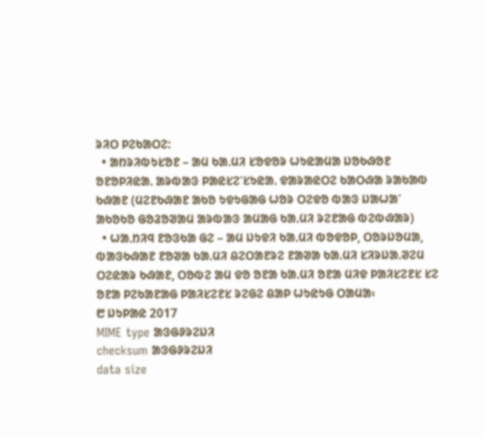ᱨᱤᱛ ᱞᱮᱠᱟᱛᱮ:
  • ᱟᱴᱨᱤᱵᱩᱥᱚᱱ – ᱟᱢ ᱠᱟᱹᱢᱤ ᱥᱚᱫᱚᱨ ᱦᱩᱭᱟᱢᱟ ᱡᱚᱠᱷᱚᱱ ᱚᱱᱚᱞᱤᱭᱟᱹ ᱟᱨᱵᱟᱝ ᱞᱟᱭᱥᱮᱸᱥᱩᱭᱟᱹ ᱫᱟᱨᱟᱭᱛᱮ ᱠᱟᱛᱷᱟ ᱨᱟᱠᱟᱵ ᱠᱷᱟᱱ (ᱢᱮᱱᱠᱷᱟᱱ ᱟᱠᱚ ᱩᱫᱩᱜᱟᱜ ᱦᱚᱨ ᱛᱮᱫᱚ ᱵᱟᱝ ᱡᱟᱦᱟᱸ ᱟᱠᱚᱠᱚ ᱜᱚᱲᱚᱣᱟᱢ ᱟᱨᱵᱟᱝ ᱟᱢᱟᱜ ᱠᱟᱹᱢᱤ ᱨᱮᱱᱟᱜ ᱵᱮᱵᱷᱟᱨ)
  • ᱦᱟᱹᱴᱤᱧ ᱱᱚᱝᱠᱟ ᱜᱮ – ᱟᱢ ᱡᱩᱫᱤ ᱠᱟᱹᱢᱤ ᱵᱚᱫᱚᱞ, ᱛᱚᱨᱡᱚᱢᱟ, ᱵᱟᱝᱠᱷᱟᱱ ᱱᱚᱣᱟ ᱠᱟᱹᱢᱤ ᱪᱮᱛᱟᱱᱨᱮ ᱱᱟᱣᱟ ᱠᱟᱹᱢᱤ ᱥᱤᱨᱡᱟᱹᱣᱮᱢ ᱛᱮᱭᱟᱨ ᱠᱷᱟᱱ, ᱛᱚᱵᱮ ᱟᱢ ᱫᱚ ᱚᱱᱟ ᱠᱟᱹᱢᱤ ᱚᱱᱟ ᱢᱤᱫ ᱞᱟᱤᱥᱮᱱᱥ ᱥᱮ ᱚᱱᱟ ᱞᱮᱠᱟᱱᱟᱜ ᱞᱟᱤᱥᱮᱱᱥ ᱨᱮᱜᱮ ᱪᱟᱞ ᱦᱩᱭᱩᱜ ᱛᱟᱢᱟ᱾
᱘ ᱡᱩᱞᱟᱭ 2017
MIME type ᱟᱝᱜᱽᱨᱮᱡᱤ
checksum ᱟᱝᱜᱽᱨᱮᱡᱤ
data size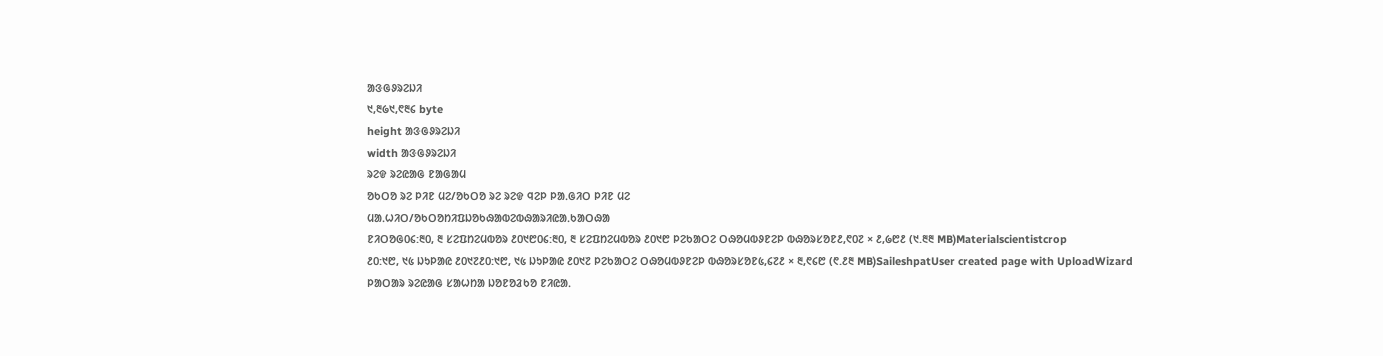ᱟᱝᱜᱽᱨᱮᱡᱤ
᱑,᱓᱙᱑,᱖᱓᱔ byte
height ᱟᱝᱜᱽᱨᱮᱡᱤ
width ᱟᱝᱜᱽᱨᱮᱡᱤ
ᱨᱮᱫ ᱨᱮᱭᱟᱜ ᱱᱟᱜᱟᱢ
ᱚᱠᱛᱚ ᱨᱮ ᱞᱤᱱ ᱢᱮ/ᱚᱠᱛᱚ ᱨᱮ ᱨᱮᱫ ᱧᱮᱞ ᱞᱟᱹᱜᱤᱛ ᱞᱤᱱ ᱢᱮ
ᱢᱟᱹᱦᱤᱛ/ᱚᱠᱛᱚᱴᱤᱯᱡᱚᱠᱷᱟᱵᱮᱵᱷᱟᱨᱤᱭᱟᱹᱠᱟᱛᱷᱟ
ᱱᱤᱛᱚᱜ᱐᱔:᱓᱐, ᱓ ᱥᱮᱯᱴᱮᱢᱵᱚᱨ ᱒᱐᱑᱘᱐᱔:᱓᱐, ᱓ ᱥᱮᱯᱴᱮᱢᱵᱚᱨ ᱒᱐᱑᱘ ᱞᱮᱠᱟᱛᱮ ᱛᱷᱚᱢᱵᱽᱱᱮᱞ ᱵᱷᱚᱨᱥᱚᱱ᱒,᱖᱐᱗ × ᱒,᱙᱘᱒ (᱑.᱓᱓ MB)Materialscientistcrop
᱒᱐:᱑᱘, ᱑᱕ ᱡᱩᱞᱟᱭ ᱒᱐᱑᱗᱒᱐:᱑᱘, ᱑᱕ ᱡᱩᱞᱟᱭ ᱒᱐᱑᱗ ᱞᱮᱠᱟᱛᱮ ᱛᱷᱚᱢᱵᱽᱱᱮᱞ ᱵᱷᱚᱨᱥᱚᱱ᱕,᱔᱗᱒ × ᱓,᱖᱔᱘ (᱖.᱒᱓ MB)SaileshpatUser created page with UploadWizard
ᱞᱟᱛᱟᱨ ᱨᱮᱭᱟᱜ ᱥᱟᱦᱴᱟ ᱡᱚᱱᱚᱲᱠᱚ ᱱᱤᱭᱟᱹ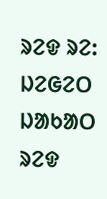ᱨᱮᱫ ᱨᱮ:
ᱡᱮᱜᱮᱛ ᱡᱟᱠᱟᱛ ᱨᱮᱫ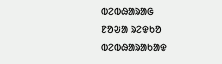ᱵᱮᱵᱷᱟᱨᱟᱜ
ᱱᱚᱶᱟ ᱨᱮᱫᱠᱚ ᱵᱮᱵᱷᱟᱨᱟᱠᱟᱫ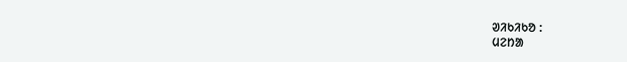ᱣᱤᱠᱤᱠᱚ :
ᱢᱮᱴᱟ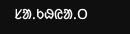ᱥᱟᱹᱠᱷᱭᱟᱹᱛ